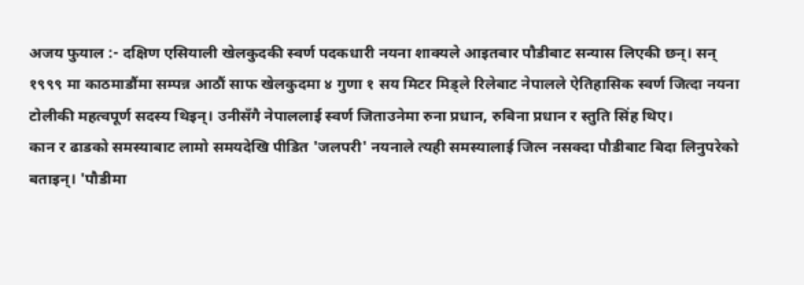अजय फुयाल :- दक्षिण एसियाली खेलकुदकी स्वर्ण पदकधारी नयना शाक्यले आइतबार पौडीबाट सन्यास लिएकी छन्। सन् १९९९ मा काठमाडौंमा सम्पन्न आठौं साफ खेलकुदमा ४ गुणा १ सय मिटर मिड्ले रिलेबाट नेपालले ऐतिहासिक स्वर्ण जित्दा नयना टोलीकी महत्वपूर्ण सदस्य थिइन्। उनीसँगै नेपाललाई स्वर्ण जिताउनेमा रुना प्रधान, रुबिना प्रधान र स्तुति सिंह थिए।
कान र ढाडको समस्याबाट लामो समयदेखि पीडित 'जलपरी' नयनाले त्यही समस्यालाई जित्न नसक्दा पौडीबाट बिदा लिनुपरेको बताइन्। 'पौडीमा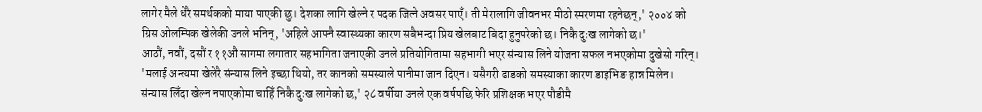लागेर मैले धेरै समर्थकको माया पाएकी छु। देशका लागि खेल्ने र पदक जित्ने अवसर पाएँ। ती मेरालागि जीवनभर मीठो स्मरणमा रहनेछन्,' २००४ को ग्रिस ओलम्पिक खेलेकी उनले भनिन्, 'अहिले आफ्नै स्वास्थ्यका कारण सबैभन्दा प्रिय खेलबाट बिदा हुनुपरेको छ। निकै दुःख लागेको छ।'
आठौं, नवौं, दसौं र ११औं सागमा लगातार सहभागिता जनाएकी उनले प्रतियोगितामा सहभागी भएर संन्यास लिने योजना सफल नभएकोमा दुखेसो गरिन्। 'मलाई अन्त्यमा खेलेरै संन्यास लिने इच्छा थियो, तर कानको समस्याले पानीमा जान दिएन। यसैगरी ढाडको समस्याका कारण डाइभिङ हान्न मिलेन। संन्यास लिँदा खेल्न नपाएकोमा चाहिँ निकै दुःख लागेको छ,' २८ वर्षीया उनले एक वर्षपछि फेरि प्रशिक्षक भएर पौडीमै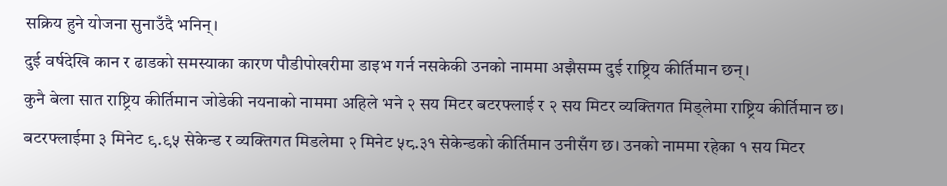सक्रिय हुने योजना सुनाउँदै भनिन्।
दुई वर्षदेखि कान र ढाडको समस्याका कारण पौडीपोखरीमा डाइभ गर्न नसकेकी उनको नाममा अझैसम्म दुई राष्ट्रिय कीर्तिमान छन्।
कुनै बेला सात राष्ट्रिय कीर्तिमान जोडेकी नयनाको नाममा अहिले भने २ सय मिटर बटरफ्लाई र २ सय मिटर व्यक्तिगत मिड्लेमा राष्ट्रिय कीर्तिमान छ। बटरफ्लाईमा ३ मिनेट ९.९५ सेकेन्ड र व्यक्तिगत मिडलेमा २ मिनेट ५८.३१ सेकेन्डको कीर्तिमान उनीसँग छ। उनको नाममा रहेका १ सय मिटर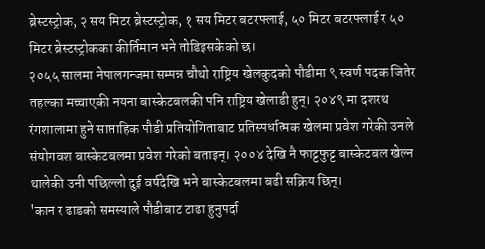ब्रेस्टस्ट्रोक, २ सय मिटर ब्रेस्टस्ट्रोक, १ सय मिटर बटरफ्लाई, ५० मिटर बटरफ्लाई र ५० मिटर ब्रेस्टस्ट्रोकका कीर्तिमान भने तोडिइसकेको छ।
२०५५ सालमा नेपालगन्जमा सम्पन्न चौथो राष्ट्रिय खेलकुदको पौडीमा ९ स्वर्ण पदक जितेर तहल्का मच्चाएकी नयना बास्केटबलकी पनि राष्ट्रिय खेलाडी हुन्। २०४९ मा दशरथ रंगशालामा हुने साप्ताहिक पौडी प्रतियोगिताबाट प्रतिस्पर्धात्मक खेलमा प्रवेश गरेकी उनले संयोगवश बास्केटबलमा प्रवेश गरेको बताइन्। २००४ देखि नै फाट्टफुट्ट बास्केटबल खेल्न थालेकी उनी पछिल्लो दुई वर्षदेखि भने बास्केटबलमा बढी सक्रिय छिन्।
'कान र ढाडको समस्याले पौडीबाट टाढा हुनुपर्दा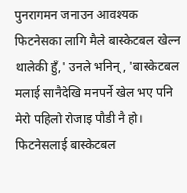पुनरागमन जनाउन आवश्यक फिटनेसका लागि मैले बास्केटबल खेल्न थालेकी हुँ,' उनले भनिन्, 'बास्केटबल मलाई सानैदेखि मनपर्ने खेल भए पनि मेरो पहिलो रोजाइ पौडी नै हो। फिटनेसलाई बास्केटबल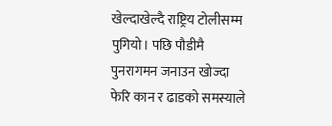खेल्दाखेल्दै राष्ट्रिय टोलीसम्म पुगियो। पछि पौडीमै पुनरागमन जनाउन खोज्दा फेरि कान र ढाडको समस्याले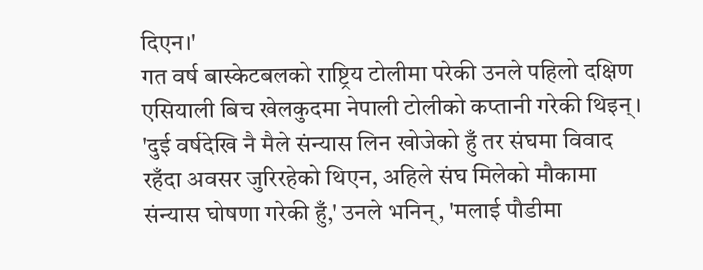दिएन।'
गत वर्ष बास्केटबलको राष्ट्रिय टोलीमा परेकी उनले पहिलो दक्षिण एसियाली बिच खेलकुदमा नेपाली टोलीको कप्तानी गरेकी थिइन्।
'दुई वर्षदेखि नै मैले संन्यास लिन खोजेको हुँ तर संघमा विवाद रहँदा अवसर जुरिरहेको थिएन, अहिले संघ मिलेको मौकामा संन्यास घोषणा गरेकी हुँ,' उनले भनिन्, 'मलाई पौडीमा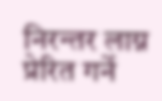निरन्तर लाग्न प्रेरित गर्ने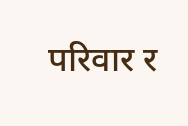परिवार र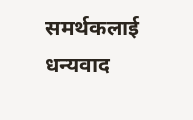समर्थकलाई धन्यवाद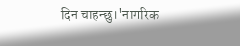दिन चाहन्छु।'नागरिक